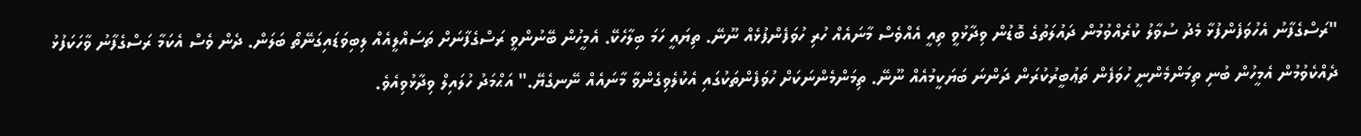"ރަސްގެފާނު އެހުވަފެންފުޅާ މެދު ސުވާލު ކުރެއްވުމުން ދައުލަތުގެ ބޮޑުން ވިދާޅުވީ ތިއީ އެއްވެސް މާނައެއް ހުރި ހުވަފެންފުޅެއް ނޫނޭ. ތިޔައީ ހަމަ ބިލާހެކޭ. އެމީހުން ބޭނުންވީ ރަސްގެފާނަށް ތަސައްލީއެއް ލިބިވަޑައިގަނޭތޯ ބަލަން. ދެން ވެސް އެކަމާ ރަސްގެފާނު ވާހަކަފުޅު ދެއްކެވުމުން އެމީހުން ބުނި ތިމަންމެންނީ ހުވަފެން ތަޢުބީރުކުރަން ދަންނަ ބަޔަކީމުއެއް ނޫނޭ. ތިމަންމެންނަކަށް ހުވަފެންތަކުގައި އެކުލެވިގެންވާ މާނައެއް ނޭނގެޔޭ." އަޙްމަދު ހުލައިލް ވިދާޅުވިއެވެ.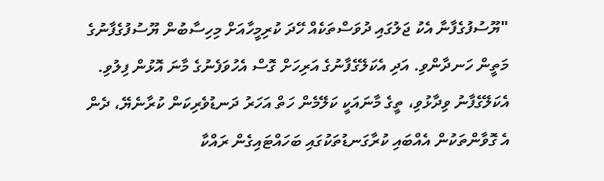"ޔޫސުފުގެފާނާ އެކު ޖަލުގައި ދުވަސްތަކެއް ހޭދަ ކުރިމީހާއަށް މިހިސާބުން ޔޫސުފުގެފާނުގެ މަތީން ހަނދާންވި. އަދި އެކަލޭގެފާނުގެ އަރިހަށް ގޮސް އެހުވަފެނުގެ މާނަ އޮޅުން ފިލުވި. އެކަލޭގެފާނު ވިދާޅުވި، ތީގެ މާނައަކީ ކަލޭމެން ހަތް އަހަރު ދަނޑުވެރިކަން ކުރާނެޔޭ، ދެން އެ ގޮވާންތަކުން އެއްބައި ކުރާގަނޑުތަކުގައި ބަހައްޓައިގެން ރައްކާ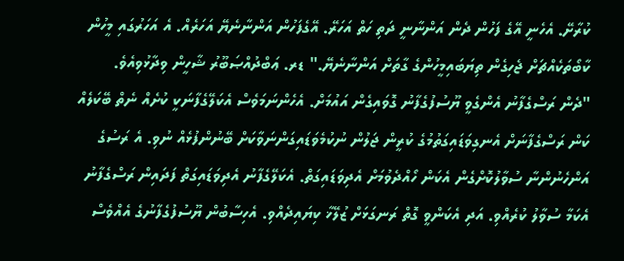ކުރާށޭ. އެހެނީ އޭގެ ފަހުން ދެން އަންނާނީ ދަތި ހަތް އަހަރޭ. އޭގެފަހުން އަންނާނެޔޭ އަހަރެއް. އެ އަހަރުގައި މީހުން ކާބޯތަކެއްޗަށް ޖެހިގެން ތިޔަބައިމީހުންގެ ގާތަށް އަންނާނެޔޭ." ޑރ. ޢަބްދުއްޞަބޫރު ޝާހީން ވިދާޅުވިއެވެ.
"ދެން ރަސްގެފާނު އެންގެވީ ޔޫސުފުގެފާނު ގޮވައިގެން އައުމަށް. އެހެންނަމަވެސް އެކަލޭގެފާނަކީ ކުށެއް ނެތް ބޭކަލެއް ކަން ރަސްގެފާނަށް އެނގިވަޑައިގަތުމުގެ ކުރީން ޖަލުން ނުކުމެވަޑައިގަންނަވާކަށް ބޭނުންފުޅެއް ނުވި. އެ ރަސުގެ އަންހެނުންނާ ސުވާލުކޮށްގެން އެކަން ހޯއްދެވުމަށް އެދިވަޑައިގަތް. އެކަލޭގެފާނު އެދިވަޑައިގަތް ފަދައިން ރަސްގެފާނު އެކަމާ ސުވާލު ކުރެއްވި. އަދި އެކަންވީ ގޮތް ރަނގަޅަށް ޒުލޭޚާ ކިޔައިދެއްވި. އެހިސާބުން ޔޫސުފުގެފާނުގެ އެއްވެސް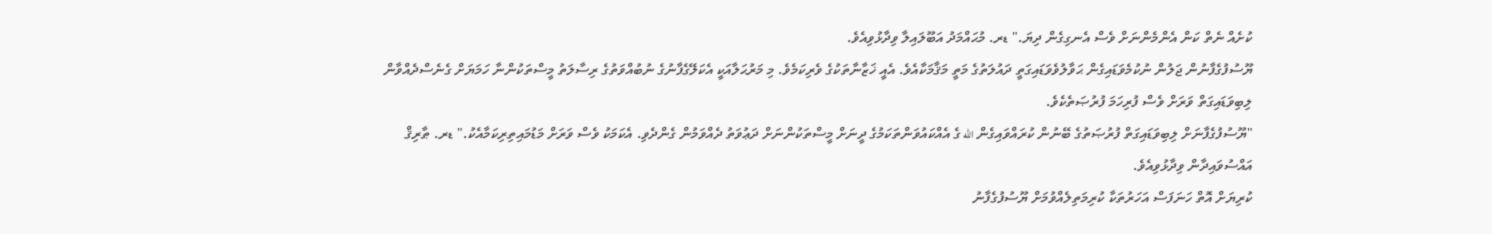ކުށެއް ނެތް ކަން އެންމެންނަށް ވެސް އެނގިގެން ދިޔަ." ޑރ. މުޙައްމަދު އަބޫލައިލާ ވިދާޅުވިއެވެ.
ޔޫސުފުގެފާނުން ޖަލުން ނުކުމެވަޑައިގެން ޙަވާލުވެވަޑައިގަތީ ދައުލަތުގެ މަތީ މަޤާމަކާއެވެ. އެއީ ޚަޒާނާތަކުގެ ވެރިކަމެވެ. މި މަރުޙަލާއަކީ އެކަލޭގެފާނުގެ ނުބުއްވަތުގެ ރިސާލަތު މީސްތަކުންނާ ހަމަޔަށް ގެނެސްދެއްވާން ލިބިވަޑައިގަތް ވަރަށް ވެސް ފުރިހަމަ ފުރުޞަތެކެވެ.
"ޔޫސުފުގެފާނަށް ލިބިވަޑައިގަތް ފުރުޞަތުގެ ބޭނުން ކުރައްވައިގެން الله ގެ އެއްކައުވަންތަކަމުގެ ދީނަށް މީސްތަކުންނަށް ދަޢުވަތު ދެއްވަމުން ގެންދެވި. އެކަމަކު ވެސް ވަރަށް މަޑުމައިތިރިކަމާއެކު." ޑރ. ޠާރިޤް އައްސުވައިދާން ވިދާޅުވިއެވެ.
ކުރިޔަށް އޮތް ހަނަފަސް އަހަރުތަކާ ކުރިމަތިލެއްވުމަށް ޔޫސުފުގެފާނު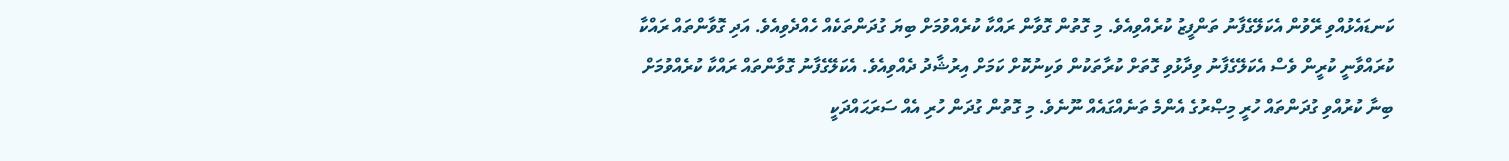ކަނޑައެޅުއްވި ރޭވުން އެކަލޭގެފާނު ތަންފީޒު ކުރެއްވިއެވެ. މި ގޮތުން ގޮވާން ރައްކާ ކުރެއްވުމަށް ބިޔަ ގުދަންތަކެއް ހެއްދެވިއެވެ. އަދި ގޮވާންތައް ރައްކާ ކުރައްވާނީ ކުރީން ވެސް އެކަލޭގެފާނު ވިދާޅުވި ގޮތަށް ކުރާތަކުން ވަކިނުކޮށް ކަމަށް އިރުޝާދު ދެއްވިއެވެ. އެކަލޭގެފާނު ގޮވާންތައް ރައްކާ ކުރެއްވުމަށް ބިނާ ކުރުއްވި ގުދަންތައް ހުރީ މިޞްރުގެ އެންމެ ތަނެއްގައެއް ނޫނެވެ. މި ގޮތުން ގުދަން ހުރި އެއް ސަރަޙައްދަކީ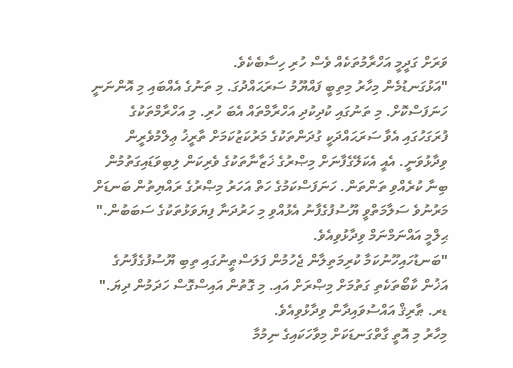ވަރަށް ގަދީމީ އަހްރާމުތަކެއް ވެސް ހުރި ހިސާބެކެވެ.
"އަޅުގަނޑުމެން މިހާރު މިތިބީ ފައްޔޫމު ސަރަޙައްދުގަ. މި ތަނުގެ އެއްބައި މި އޮންނަނީ ހަނަފަސްކޮށް. މި ތަނުގައި ކުދިކުދި އަހްރާމްތައް އެބަ ހުރި. މި އަހްރާމްތަކުގެ ފުރަގަހުގައި އެވާ ސަރަޙައްދަކީ ގުދަންތަކުގެ މަރުކަޒުކަމަށް ތާރީޚު ޢިލްމުވެރީން ވިދާޅުވަނީ. އެއީ އެކަލޭގެފާނަށް މިޞްރުގެ ޚަޒާނާތަކުގެ ވެރިކަން ލިބިވަޑައިގަތުމުން ބިނާ ކުރެއްވި ތަންތަން. ހަނަފަސްކަމުގެ ހަތް އަހަރު މިޞްރުގެ ރައްޔިތުން ބަނޑަށް މަރުނުވެ ސަލާމަތްވީ ޔޫސުފުގެފާނު އެޅުއްވި މި ހަރުދަނާ ފިޔަވަޅުތަކުގެ ސަބަބުން." ޙިލްމީ އައްނަމްނަމް ވިދާޅުވިއެވެ.
"ބަނޑުހައިހޫނުކަމާ ކުރިމަތިލާން ޖެހުމުން ފަލަސްޠީނުގައި ތިބި ޔޫސުފުގެފާނުގެ އަޚުން ކާބޯތަކެތި ގަތުމަށް މިޞްރަށް އައި. މި ގޮތުން އައިސްގޮސް ހަދަމުން ދިޔަ." ޑރ. ޠާރިޤް އައްސުވައިދާން ވިދާޅުވިއެވެ.
މިހާރު މި އޮތީ ގާތްގަނޑަކަށް މިވާހަކައިގެ ނިމުމާ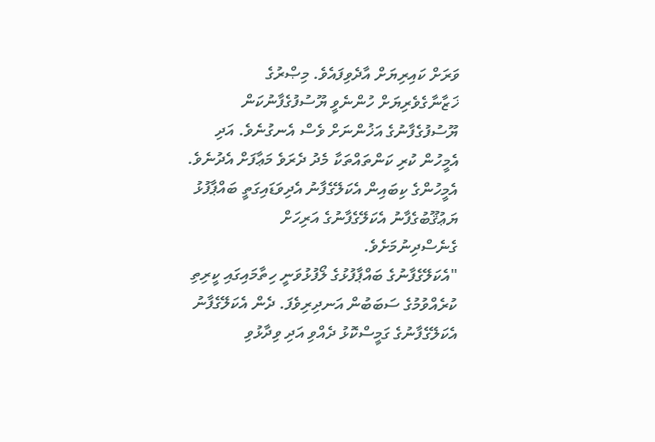ވަރަށް ކައިރިޔަށް އާދެވިފައެވެ. މިޞްރުގެ ޚަޒާނާގެވެރިޔަށް ހުންނެވީ ޔޫސުފުގެފާނުކަން ޔޫސުފުގެފާނުގެ އަޚުންނަށް ވެސް އެނގުނެވެ. އަދި އެމީހުން ކުރި ކަންތައްތަކާ މެދު ދެރަވެ މަޢާފަށް އެދުނެވެ. އެމީހުންގެ ކިބައިން އެކަލޭގެފާނު އެދިވަޑައިގަތީ ބައްޕާފުޅު ޔަޢުޤޫބުގެފާނު އެކަލޭގެފާނުގެ އަރިހަށް ގެނެސްދިނުމަށެވެ.
"އެކަލޭގެފާނުގެ ބައްޕާފުޅުގެ ލޯފުޅުވަނީ ހިތާމައިގައި ކީރިތި ކުރެއްވުމުގެ ސަބަބުން އަނދިރިވެފަ. ދެން އެކަލޭގެފާނު އެކަލޭގެފާނުގެ ގަމީސްކޮޅު ދެއްވި އަދި ވިދާޅުވި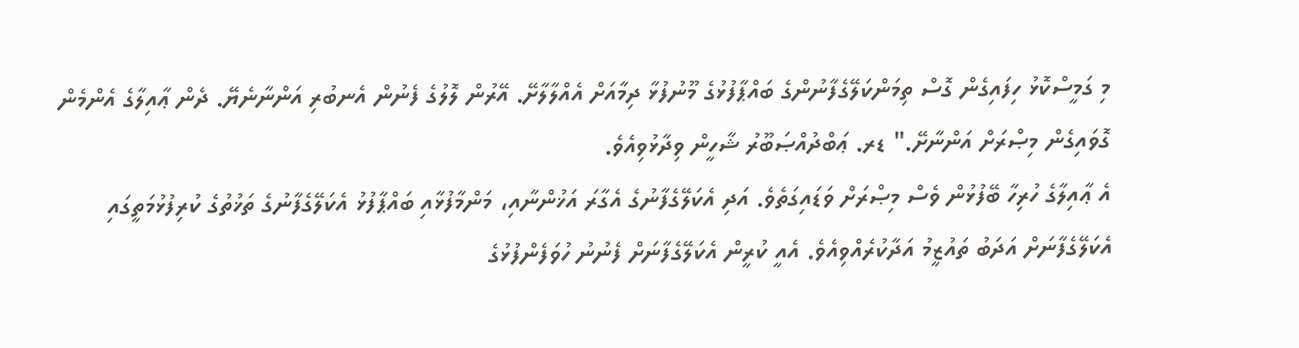މި ގަމީސްކޮޅު ހިފައިގެން ގޮސް ތިމަންކަލޭގެފާނުންގެ ބައްޕާފުޅުގެ މޫނުފުޅާ ދިމާއަށް އެއްލާލާށޭ. އޭރުން ލޮލުގެ ފެނުން އެނބުރި އަންނާނެޔޭ. ދެން ޢާއިލާގެ އެންމެން ގޮވައިގެން މިޞްރަށް އަންނާށޭ." ޑރ. ޢަބްދުއްޞަބޫރު ޝާހީން ވިދާޅުވިއެވެ.
އެ ޢާއިލާގެ ހުރިހާ ބޭފުޅުން ވެސް މިޞްރަށް ވަޑައިގަތެވެ. އަދި އެކަލޭގެފާނުގެ އެގާރަ އަޚުންނާއި، މަންމާފުޅާއި ބައްޕާފުޅު އެކަލޭގެފާނުގެ ތަޚުތުގެ ކުރިފުޅުމަތީގައި އެކަލޭގެފާނަށް އަދަބު ތައުޒީމު އަދާކުރެއްވިއެވެ. އެއީ ކުރީން އެކަލޭގެފާނަށް ފެނުނު ހުވަފެންފުޅުގެ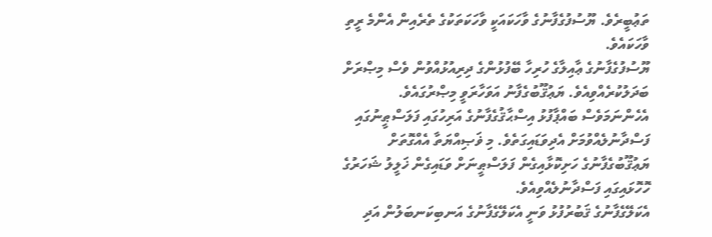ތަޢުބީރެވެ. ޔޫސުފުގެފާނުގެ ވާހަކައަކީ ވާހަކަތަކުގެ ތެރެއިން އެންމެ ރީތި ވާހަކައެވެ.
ޔޫސުފުގެފާނުގެ ޢާއިލާގެ ހުރިހާ ބޭފުޅުންގެ ދިރިއުޅުއްވުން ވެސް މިޞްރަށް ބަދަލުކުރެއްވިއެވެ. ޔަޢުޤޫބުގެފާނު އަވަހާރަވީ މިޞްރުގައެވެ. އެހެންނަމަވެސް ބައްޕާފުޅު އިސްޙާޤުގެފާނުގެ އަރިހުގައި ފަލަސްޠީނުގައި ފަސްދާނުލެއްވުމަށް އެދިވަޑައިގަތެވެ. މި ޥަޞިއްޔަތާ އެއްގޮތަށް ޔަޢުޤޫބުގެފާނުގެ ހަށިކޮޅާއިގެން ފަލަސްޠީނަށް ވަޑައިގެން ޚަލީލު ޝަހަރުގެ ހޮހޮޅައިގައި ފަސްދާނުލެއްވިއެވެ.
އެކަލޭގެފާނުގެ ޤަބުރުފުޅު ވަނީ އެކަލޭގެފާނުގެ އަނބިކަނބަލުން އަދި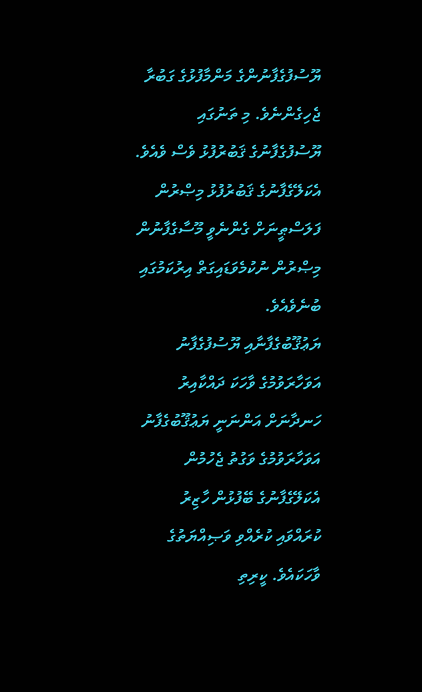ޔޫސުފުގެފާނުންގެ މަންމާފުޅުގެ ގަބުރާ ޖެހިގެންނެވެ. މި ތަނުގައި ޔޫސުފުގެފާނުގެ ޤަބުރުފުޅު ވެސް ވެއެވެ. އެކަލޭގެފާނުގެ ޤަބުރުފުޅު މިޞްރުން ފަލަސްޠީނަށް ގެންނެވީ މޫސާގެފާނުން މިޞްރުން ނުކުމެވަޑައިގަތް އިރުކަމުގައި ބުނެވެއެވެ.
ޔަޢުޤޫބުގެފާނާއި ޔޫސުފުގެފާނު އަވަހާރަވުމުގެ ވާހަކަ ދައްކާއިރު ހަނދާނަށް އަންނަނީ ޔަޢުޤޫބުގެފާނު އަވަހާރަވުމުގެ ވަގުތު ޖެހުމުން އެކަލޭގެފާނުގެ ބޭފުޅުން ހާޒިރު ކުރައްވައި ކުރެއްވި ވަޞިއްޔަތުގެ ވާހަކައެވެ. ކީރިތި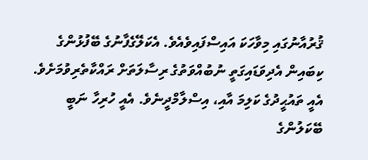ޤުރުއާނުގައި މިވާހަކަ އައިސްފައިވެއެވެ. އެކަލޭގެފާނުގެ ބޭފުޅުންގެ ކިބައިން އެދިވަޑައިގަތީ ނުބުއްވަތުގެ ރިސާލަތަށް ރައްކާތެރިވުމަށެވެ. އެއީ ތައުޙީދުގެ ކަލިމަ އާއި، އިސްލާމްދީނެވެ. އެއީ ހުރިހާ ނަބީ ބޭކަލުންގެ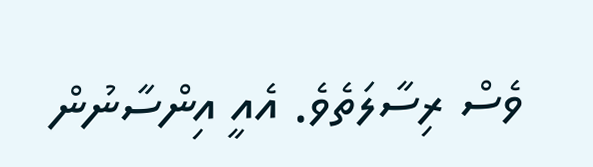ވެސް ރިސާލަތެވެ. އެއީ އިންސާނުން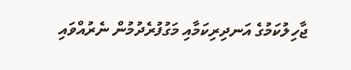ޖާހިލުކަމުގެ އަނދިރިކަމާއި މަގުފުރެދުމުން ނެރުއްވައި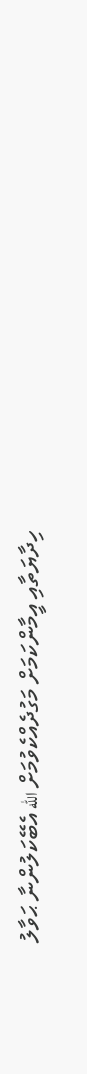ހިދާޔަތާއި އީމާންކަމަށް މަގުދެއްކެވުމަށް الله އެބޭކަލުންނާ ޙަވާލު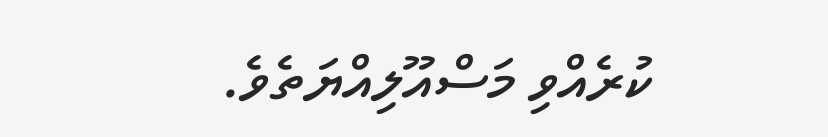ކުރެއްވި މަސްއޫލިއްޔަތެވެ.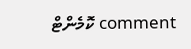comment ކޮމެންޓް